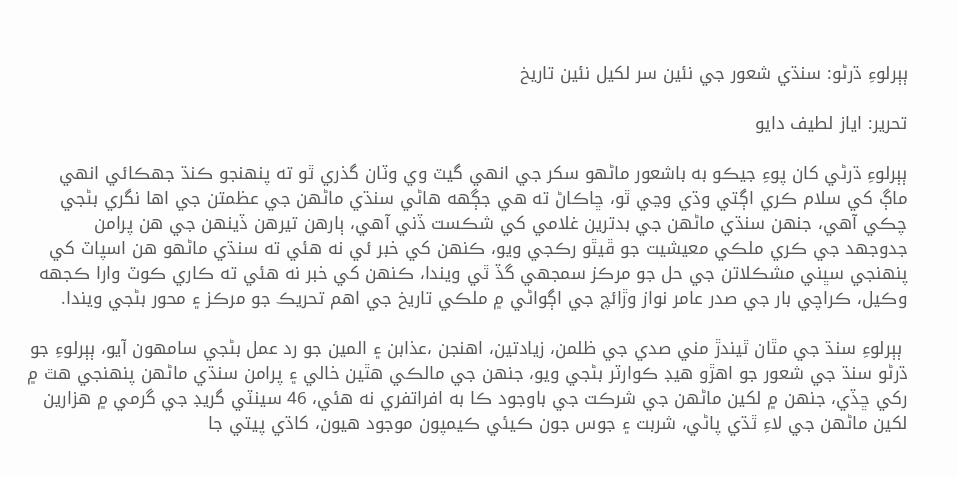ٻٻرلوءِ ڌرڻو: سنڌي شعور جي نئين سر لکيل نئين تاريخ

تحرير: اياز لطيف دايو

ٻٻرلوءِ ڌرڻي کان پوءِ جيڪو به باشعور ماڻهو سکر جي انهي گيٽ وي وٽان گذري ٿو ته پنهنجو ڪنڌ جهڪائي انهي ماڳ کي سلام ڪري اڳتي وڌي وڃي ٿو، ڇاڪاڻ ته هي جڳهه هاڻي سنڌي ماڻهن جي عظمتن جي اها نگري بڻجي چڪي آهي، جنهن سنڌي ماڻهن جي بدترين غلامي کي شڪست ڏني آهي، ٻارهن تيرهن ڏينهن جي هن پرامن جدوجهد جي ڪري ملڪي معيشيت جو ڦيٿو رڪجي ويو، ڪنهن کي خبر ئي نه هئي ته سنڌي ماڻهو هن اسپاٽ کي پنهنجي سڀني مشڪلاتن جي حل جو مرڪز سمجهي گڏ ٿي ويندا، ڪنهن کي خبر نه هئي ته ڪاري ڪوٽ وارا ڪجهه وڪيل، ڪراچي بار جي صدر عامر نواز وڙائچ جي اڳواڻي ۾ ملڪي تاريخ جي اهم تحريڪ جو مرڪز ۽ محور بڻجي ويندا.

 ٻٻرلوءِ سنڌ جي مٿان ٿيندڙ مني صدي جي ظلمن، زيادتين، اهنجن ،عذابن ۽ المين جو رد عمل بڻجي سامهون آيو، ٻٻرلوءِ جو ڌرڻو سنڌ جي شعور جو اهڙو هيڊ ڪوارٽر بڻجي ويو، جنهن جي مالڪي هٿين خالي ۽ پرامن سنڌي ماڻهن پنهنجي هٿ ۾ رکي ڇڏي، جنهن ۾ لکين ماڻهن جي شرڪت جي باوجود ڪا به افراتفري نه هئي، 46 سينٽي گريڊ جي گرمي ۾ هزارين لکين ماڻهن جي لاءِ ٿڌي پاڻي، شربت ۽ جوس جون ڪيئي ڪيمپون موجود هيون، کاڌي پيتي جا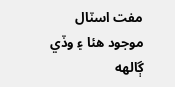مفت اسٽال موجود هئا ۽ وڏي ڳالهه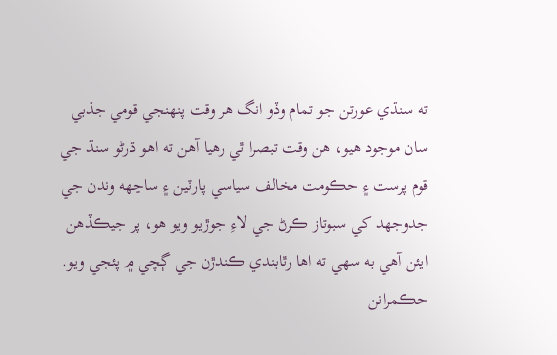ته سنڌي عورتن جو تمام وڏو انگ هر وقت پنهنجي قومي جذبي سان موجود هيو، هن وقت تبصرا ٿي رهيا آهن ته اهو ڌرڻو سنڌ جي قوم پرست ۽ حڪومت مخالف سياسي پارٽين ۽ ساڃهه وندن جي جدوجهد کي سبوتاز ڪرڻ جي لاءِ جوڙيو ويو هو، پر جيڪڏهن ايئن آهي به سهي ته اها رٿابندي ڪندڙن جي ڳچي ۾ پئجي ويو. حڪمرانن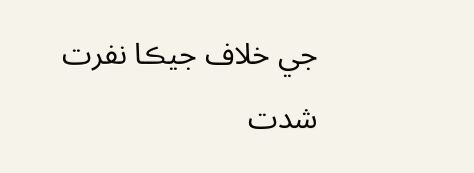جي خلاف جيڪا نفرت شدت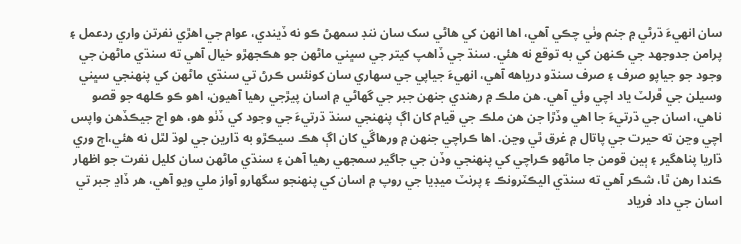سان انهيءَ ڌرڻي ۾ جنم وٺي چڪي آهي، اها انهن کي هاڻي سک سان ننڊ سمهڻ ڪو نه ڏيندي، عوام جي اهڙي نفرتن واري ردعمل ۽ پرامن جدوجهد جي ڪنهن کي به توقع نه هئي. سنڌ جي ڏاهپ کيتر جي سڀني ماڻهن جو هڪجهڙو خيال آهي ته سنڌي ماڻهن جي وجود جو جياپو صرف ۽ صرف سنڌو درياهه آهي، انهيءَ جياپي جي سهاري سان کونئس ڪرڻ تي سنڌي ماڻهن کي پنهنجي سڀني وسيلن جي ڦرلٽ ياد اچي وئي آهي. هن ملڪ ۾ رهندي جنهن جبر جي گهاڻي ۾ اسان پيڙجي رهيا آهيون، اهو ڪو ڪلهه جو قصو ناهي، اسان جي ڌرتيءَ جا اهي وڏڙا جن هن ملڪ جي قيام کان اڳ پنهنجي سنڌ ڌرتيءَ جي وجود کي ڏٺو هو، هو اڄ جيڪڏهن واپس اچي وڃن ته حيرت جي پاتال ۾ غرق ٿي وڃن. اها ڪراچي جنهن ۾ ورهاڱي کان اڳ هڪ سيڪڙو به ڌارين جي لوڌ لٿل نه هئي،اڄ وري ڌاريا پناهگير ۽ ٻين قومن جا ماڻهو ڪراچي کي پنهنجي وڏن جي جاگير سمجهي رهيا آهن ۽ سنڌي ماڻهن سان کليل نفرت جو اظهار ڪندا رهن ٿا، شڪر آهي ته سنڌي اليڪٽرونڪ ۽ پرنٽ ميڊيا جي روپ ۾ اسان کي پنھنجو سگهارو آواز ملي ويو آهي، هر ڏاڍ جبر تي اسان جي داد فرياد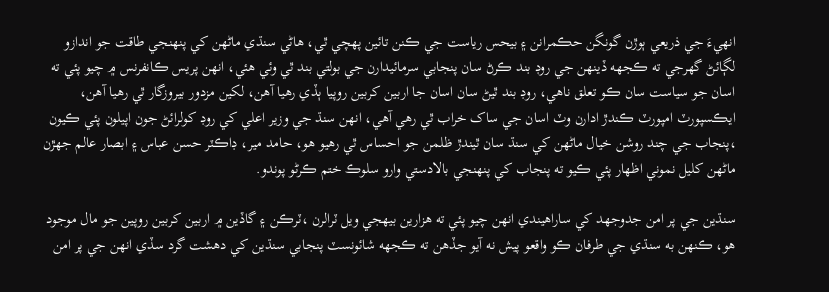انهيءَ جي ذريعي ٻوڙن گونگن حڪمرانن ۽ بيحس رياست جي ڪنن تائين پهچي ٿي، هاڻي سنڌي ماڻهن کي پنهنجي طاقت جو اندازو لڳائڻ گهرجي ته ڪجهه ڏينهن جي روڊ بند ڪرڻ سان پنجابي سرمائيدارن جي بولتي بند ٿي وئي هئي، انهن پريس ڪانفرنس ۾ چيو پئي ته اسان جو سياست سان ڪو تعلق ناهي، روڊ بند ٿيڻ سان اسان جا اربين کربين روپيا ٻڏي رهيا آهن، لکين مزدور بيروزگار ٿي رهيا آهن، ايڪسپورٽ امپورٽ ڪندڙ ادارن وٽ اسان جي ساک خراب ٿي رهي آهي، انهن سنڌ جي وزير اعلي کي روڊ کولرائڻ جون اپيلون پئي ڪيون ،پنجاب جي چند روشن خيال ماڻهن کي سنڌ سان ٿيندڙ ظلمن جو احساس ٿي رهيو هو، حامد مير، ڊاڪٽر حسن عباس ۽ ابصار عالم جهڙن ماڻهن کليل نموني اظهار پئي ڪيو ته پنجاب کي پنهنجي بالادستي وارو سلوڪ ختم ڪرڻو پوندو.

سنڌين جي پر امن جدوجهد کي ساراهيندي انهن چيو پئي ته هزارين بيهجي ويل ٽرالرن ،ٽرڪن ۽ گاڏين ۾ اربين کربين روپين جو مال موجود هو، ڪنهن به سنڌي جي طرفان ڪو واقعو پيش نه آيو جڏهن ته ڪجهه شائونسٽ پنجابي سنڌين کي دهشت گرد سڏي انهن جي پر امن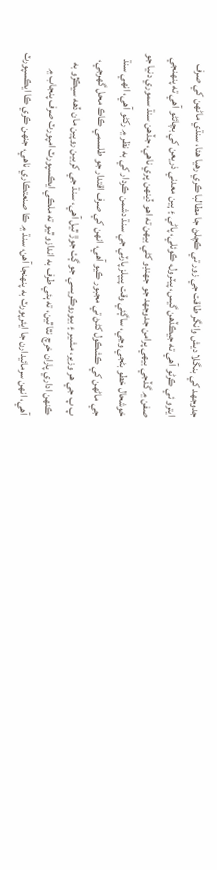جدوجهد کي بنگلا ديش وانگر طاقت جي زور تي ڪچلڻ جا مطالبا ڪري رهيا هئا، سنڌي ماڻهن کي صرف ايترو ئي ڪرڻو آهي ته جيڪڏهن گيس، پيٽرول، ڪوئلي، پاڻي ۽ ٻين معدني ذريعن کي بچائڻو آهي ته پنهنجي صفن ۾ گڏجي بيهي پرامن جدوجهد جو جهنڊو کڻي بيهن ته اهو ڏينهن پري ناهي، جڏهن سنڌ سموري دنيا جو خوشحال خطو بڻجي وڃي، ساڳئي وقت پيپلز پارٽي جي سنڌ دشمن ڪردار کي به نظر ۾ رکڻو آهي، انهي سنڌ جي ماڻهن کي ڪشڪول کڻڻ تي مجبور ڪيو آهي، انهن کي صرف اقتدار جو طلسمي ڪاڪ محل گهرجي، پ پ جي هر وزير، مشير ۽ بيوروڪريسي جو ڳٺ جوڙ ٿيل آهي، سنڌ جي کربين روپين مان ڏهه سيڪڙو به ڪنهن اداري پاران خرچ نٿا ٿين، ته ٻئي طرف به اندازو ٿيو ته ملڪي ايڪسپورٽ امپورٽ صرف پنجاب ۾ آهي، انهن سرمائيدارن جا ايئرپورٽ به پنهنجا آهن، سنڌ ۾ ڪا صنعتڪاري ناهي، جنهن ڪري ڪا ايڪسپورٽ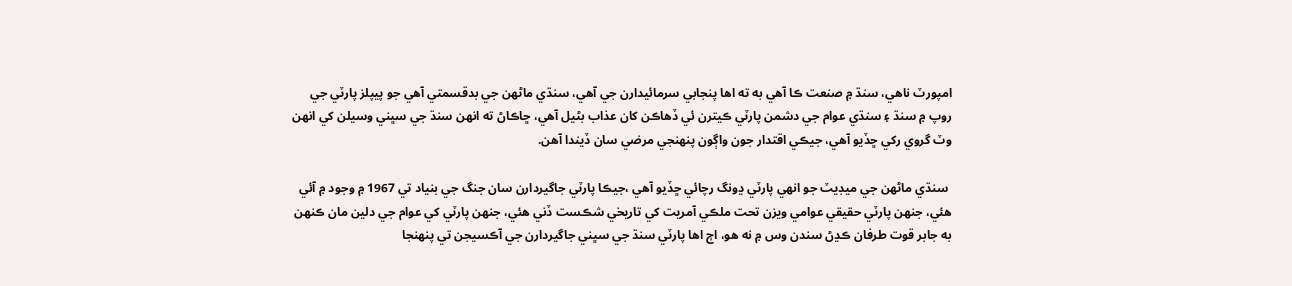امپورٽ ناهي، سنڌ ۾ صنعت ڪا آهي به ته اها پنجابي سرمائيدارن جي آهي، سنڌي ماڻهن جي بدقسمتي آهي جو پيپلز پارٽي جي روپ ۾ سنڌ ۽ سنڌي عوام جي دشمن پارٽي ڪيترن ئي ڏهاڪن کان عذاب بڻيل آهي، ڇاڪاڻ ته انهن سنڌ جي سڀني وسيلن کي انهن وٽ گروي رکي ڇڏيو آهي، جيڪي اقتدار جون واڳون پنهنجي مرضي سان ڏيندا آهن.

 سنڌي ماڻهن جي ميڊيٽ جو انهي پارٽي ڍونگ رچائي ڇڏيو آهي ،جيڪا پارٽي جاگيردارن سان جنگ جي بنياد تي 1967 ۾ وجود ۾ آئي هئي، جنهن پارٽي حقيقي عوامي ويزن تحت ملڪي آمريت کي تاريخي شڪست ڏني هئي، جنهن پارٽي کي عوام جي دلين مان ڪنهن به جابر قوت طرفان ڪڍڻ سندن وس ۾ نه هو، اڄ اها پارٽي سنڌ جي سڀني جاگيردارن جي آڪسيجن تي پنهنجا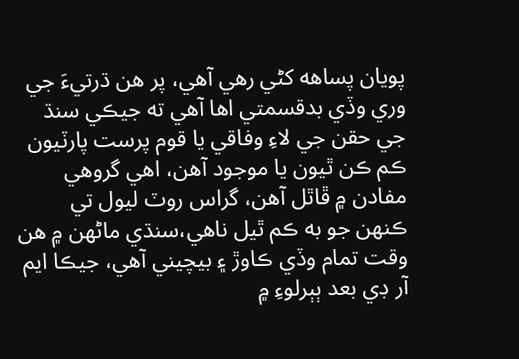پويان پساهه کڻي رهي آهي، پر هن ڌرتيءَ جي وري وڏي بدقسمتي اها آهي ته جيڪي سنڌ جي حقن جي لاءِ وفاقي يا قوم پرست پارٽيون ڪم ڪن ٿيون يا موجود آهن، اهي گروهي مفادن ۾ ڦاٿل آهن، گراس روٽ ليول تي ڪنهن جو به ڪم ٿيل ناهي،سنڌي ماڻهن ۾ هن وقت تمام وڏي ڪاوڙ ۽ بيچيني آهي، جيڪا ايم آر ڊي بعد ٻٻرلوءِ ۾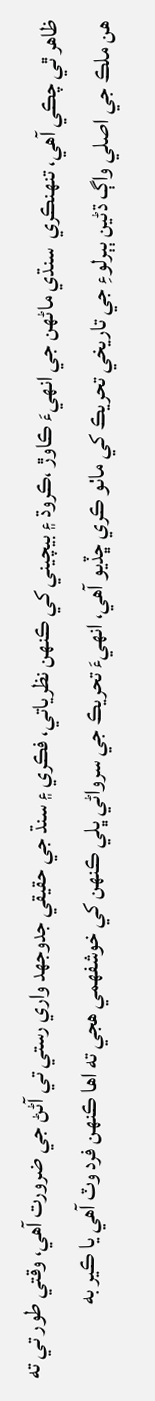ظاهر ٿي چڪي آهي، تنهنڪري  سنڌي ماڻهن جي انهيءَ ڪاوڙ ،ڪروڌ ۽ بيچيني کي ڪنهن نظرياتي، فڪري ۽ سنڌ جي حقيقي جدوجهد واري رستي تي آڻڻ جي ضرورت آهي، وقتي طور تي ته هن ملڪ جي اصلي واڳ ڌڻين ٻٻرلوءِ جي تاريخي تحريڪ کي ماٺو ڪري ڇڏيو آهي، انهيءَ تحريڪ جي سرواڻي ڀلي ڪنهن کي خوشفهمي هجي ته اها ڪنهن فرد وٽ آهي يا ڪير به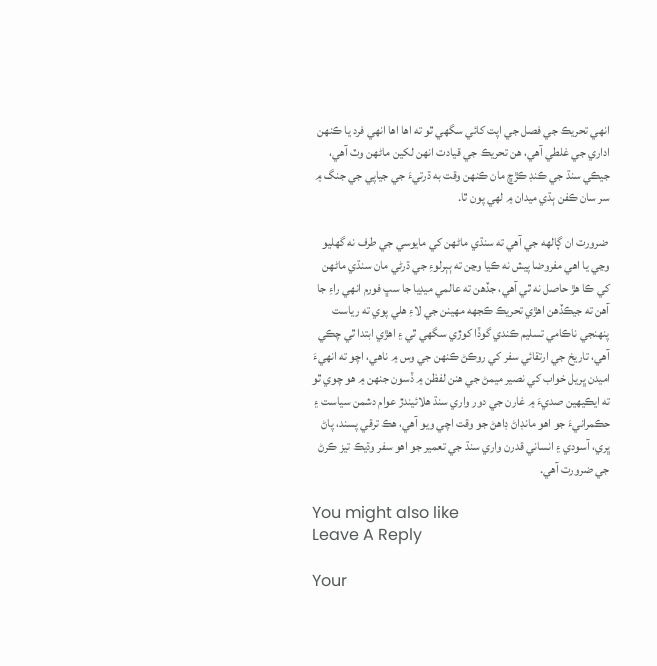انھي تحريڪ جي فصل جي اپت کائي سگهي ٿو ته اها اها انهي فرد يا ڪنهن اداري جي غلطي آهي، هن تحريڪ جي قيادت انهن لکين ماڻهن وٽ آهي، جيڪي سنڌ جي ڪنڊ ڪڙڇ مان ڪنهن وقت به ڌرتيءَ جي جياپي جي جنگ ۾ سر سان ڪفن ٻڌي ميدان ۾ لهي پون ٿا.

 ضرورت ان ڳالهه جي آهي ته سنڌي ماڻهن کي مايوسي جي طرف نه گهليو وڃي يا اهي مفروضا پيش نه ڪيا وڃن ته ٻٻرلوءِ جي ڌرڻي مان سنڌي ماڻهن کي ڪا هڙ حاصل نه ٿي آهي، جڏهن ته عالمي ميڊيا جا سڀ فورم انھي راءِ جا آهن ته جيڪڏهن اهڙي تحريڪ ڪجهه مهينن جي لاءِ هلي پوي ته رياست پنهنجي ناڪامي تسليم ڪندي گوڏا کوڙي سگهي ٿي ۽ اهڙي ابتدا ٿي چڪي آهي، تاريخ جي ارتقائي سفر کي روڪڻ ڪنهن جي وس ۾ ناهي، اچو ته انهيءَ اميدن ڀريل خواب کي نصير ميمڻ جي هنن لفظن ۾ ڏسون جنهن ۾ هو چوي ٿو ته ايڪيهين صديءَ ۾ غارن جي دور واري سنڌ هلائيندڙ عوام دشمن سياست ۽ حڪمرانيءَ جو اهو مانڊاڻ ڊاهڻ جو وقت اچي ويو آهي، هڪ ترقي پسند، پاڻ ڀري، آسودي ۽ انساني قدرن واري سنڌ جي تعمير جو اهو سفر وڌيڪ تيز ڪرڻ جي ضرورت آهي.

You might also like
Leave A Reply

Your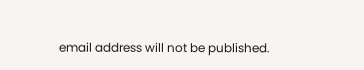email address will not be published.